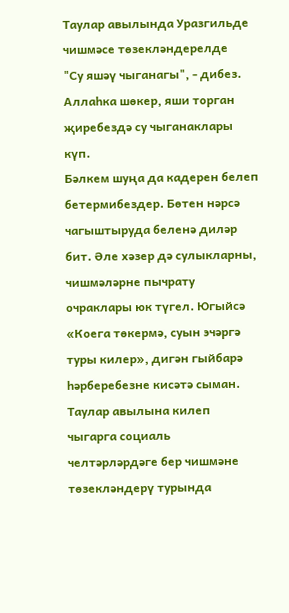Таулар авылында Уразгильде чишмәсе төзекләндерелде
"Су яшәү чыганагы", - дибез. Аллаһка шөкер, яши торган җиребездә су чыганаклары күп.
Бәлкем шуңа да кадерен белеп бетермибездер. Бөтен нәрсә чагыштыруда беленә диләр бит. Әле хәзер дә сулыкларны, чишмәләрне пычрату очраклары юк түгел. Югыйсә «Коега төкермә, суын эчәргә туры килер», дигән гыйбарә һәрберебезне кисәтә сыман.
Таулар авылына килеп чыгарга социаль челтәрләрдәге бер чишмәне төзекләндерү турында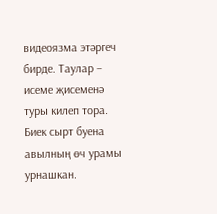видеоязма этәргеч бирде. Таулар – исеме җисеменә туры килеп тора. Биек сырт буена авылның өч урамы урнашкан.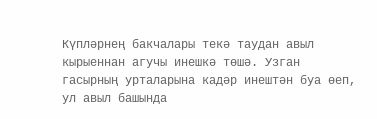Күпләрнең бакчалары текә таудан авыл кырыеннан агучы инешкә төшә. Узган гасырның урталарына кадәр инештән буа өеп, ул авыл башында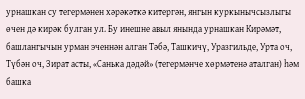урнашкан су тегермәнен хәрәкәткә китергән, янгын куркынычсызлыгы өчен дә кирәк булган ул. Бу инешне авыл янында урнашкан Кирәмәт, башлангычын урман эченнән алган Тәбә, Ташкичү, Уразгильде, Урта оч, Түбән оч, Зират асты, «Санька дәдәй» (тегермәнче хөрмәтенә аталган) һәм башка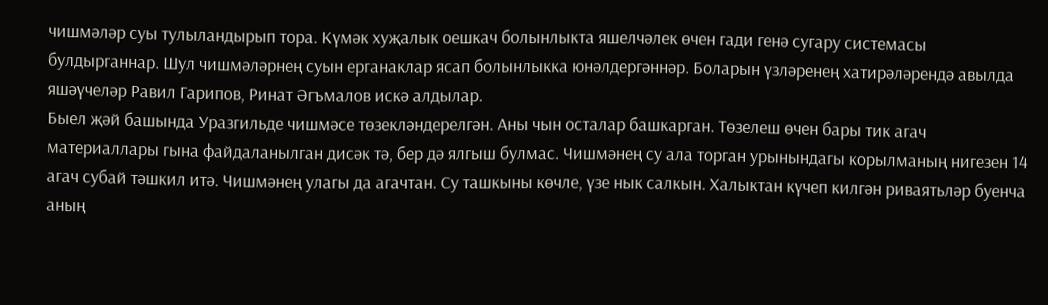чишмәләр суы тулыландырып тора. Күмәк хуҗалык оешкач болынлыкта яшелчәлек өчен гади генә сугару системасы булдырганнар. Шул чишмәләрнең суын ерганаклар ясап болынлыкка юнәлдергәннәр. Боларын үзләренең хатирәләрендә авылда яшәүчеләр Равил Гарипов, Ринат Әгъмалов искә алдылар.
Быел җәй башында Уразгильде чишмәсе төзекләндерелгән. Аны чын осталар башкарган. Төзелеш өчен бары тик агач материаллары гына файдаланылган дисәк тә, бер дә ялгыш булмас. Чишмәнең су ала торган урынындагы корылманың нигезен 14 агач субай тәшкил итә. Чишмәнең улагы да агачтан. Су ташкыны көчле, үзе нык салкын. Халыктан күчеп килгән риваятьләр буенча аның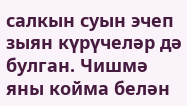салкын суын эчеп зыян күрүчеләр дә булган. Чишмә яны койма белән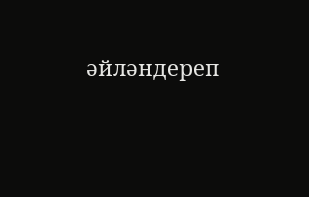әйләндереп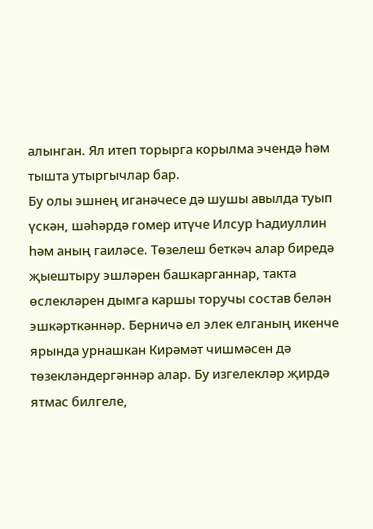алынган. Ял итеп торырга корылма эчендә һәм тышта утыргычлар бар.
Бу олы эшнең иганәчесе дә шушы авылда туып үскән, шәһәрдә гомер итүче Илсур Һадиуллин һәм аның гаиләсе. Төзелеш беткәч алар биредә җыештыру эшләрен башкарганнар, такта өслекләрен дымга каршы торучы состав белән эшкәрткәннәр. Берничә ел элек елганың икенче ярында урнашкан Кирәмәт чишмәсен дә төзекләндергәннәр алар. Бу изгелекләр җирдә ятмас билгеле,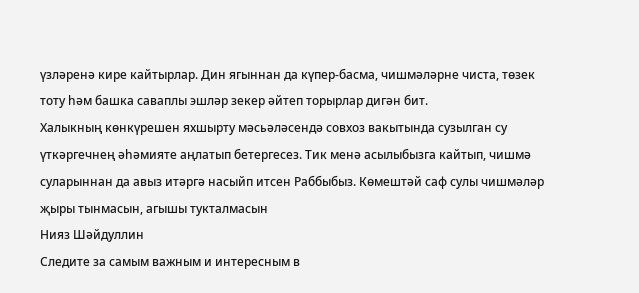үзләренә кире кайтырлар. Дин ягыннан да күпер-басма, чишмәләрне чиста, төзек тоту һәм башка саваплы эшләр зекер әйтеп торырлар дигән бит.
Халыкның көнкүрешен яхшырту мәсьәләсендә совхоз вакытында сузылган су үткәргечнең әһәмияте аңлатып бетергесез. Тик менә асылыбызга кайтып, чишмә суларыннан да авыз итәргә насыйп итсен Раббыбыз. Көмештәй саф сулы чишмәләр җыры тынмасын, агышы тукталмасын
Нияз Шәйдуллин
Следите за самым важным и интересным в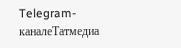Telegram-каналеТатмедиа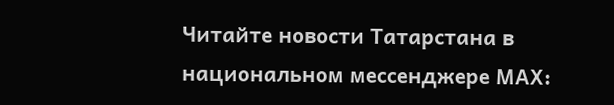Читайте новости Татарстана в национальном мессенджере MАХ: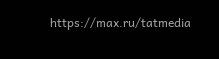https://max.ru/tatmedia